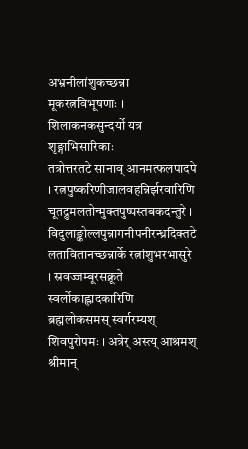अभ्रनीलांशुकच्छन्ना मूकरत्नविभूषणाः । शिलाकनकसुन्दर्यो यत्र शृङ्गाभिसारिकाः
तत्रोत्तरतटे सानाव् आनमत्फलपादपे । रत्नपुष्करिणीजालवहन्निर्झरवारिणि
चूतद्रुमलतोन्मुक्तपुष्पस्तबकदन्तुरे । विदुलाङ्कोल्लपुन्नागनीपनीरन्ध्रदिक्तटे
लतावितानच्छन्नार्के रत्नांशुभरभासुरे । स्रवज्जम्बूरसक्नूते स्वर्लोकाह्लादकारिणि
ब्रह्मलोकसमस् स्वर्गरम्यश् शिवपुरोपमः । अत्रेर् अस्त्य् आश्रमश् श्रीमान्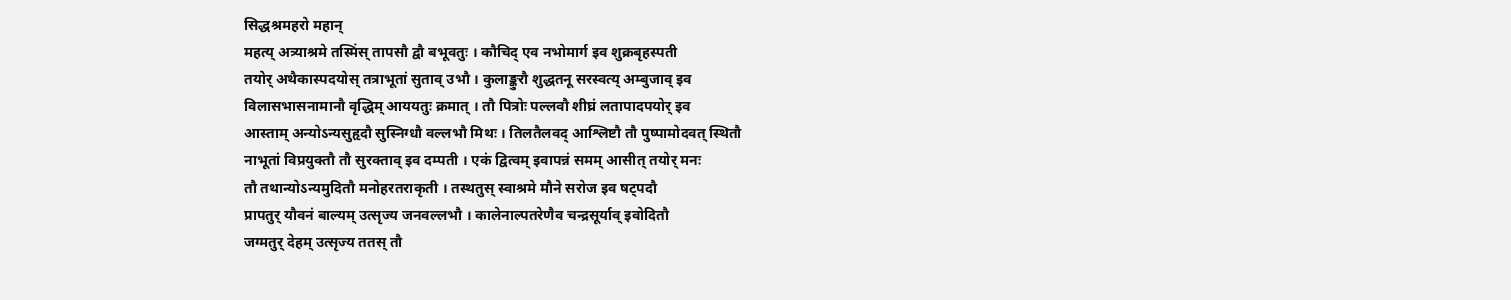सिद्धश्रमहरो महान्
महत्य् अत्र्याश्रमे तस्मिंस् तापसौ द्वौ बभूवतुः । कौचिद् एव नभोमार्ग इव शुक्रबृहस्पती
तयोर् अथैकास्पदयोस् तत्राभूतां सुताव् उभौ । कुलाङ्कुरौ शुद्धतनू सरस्वत्य् अम्बुजाव् इव
विलासभासनामानौ वृद्धिम् आययतुः क्रमात् । तौ पित्रोः पल्लवौ शीघ्रं लतापादपयोर् इव
आस्ताम् अन्योऽन्यसुहृदौ सुस्निग्धौ वल्लभौ मिथः । तिलतैलवद् आश्लिष्टौ तौ पुष्पामोदवत् स्थितौ
नाभूतां विप्रयुक्तौ तौ सुरक्ताव् इव दम्पती । एकं द्वित्वम् इवापन्नं समम् आसीत् तयोर् मनः
तौ तथान्योऽन्यमुदितौ मनोहरतराकृती । तस्थतुस् स्वाश्रमे मौने सरोज इव षट्पदौ
प्रापतुर् यौवनं बाल्यम् उत्सृज्य जनवल्लभौ । कालेनाल्पतरेणैव चन्द्रसूर्याव् इवोदितौ
जग्मतुर् देहम् उत्सृज्य ततस् तौ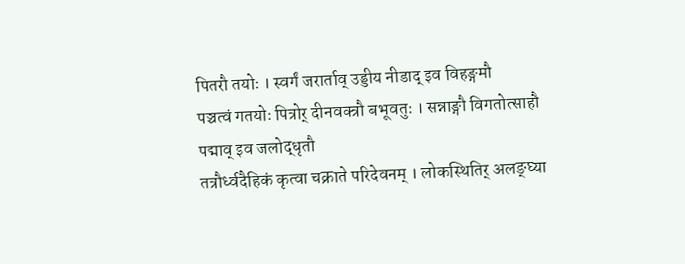पितरौ तयोः । स्वर्गं जरार्ताव् उड्डीय नीडाद् इव विहङ्गमौ
पञ्चत्वं गतयोः पित्रोर् दीनवक्त्रौ बभूवतुः । सन्नाङ्गौ विगतोत्साहौ पद्माव् इव जलोद्धृतौ
तत्रौर्ध्वदैहिकं कृत्वा चक्राते परिदेवनम् । लोकस्थितिर् अलङ्घ्या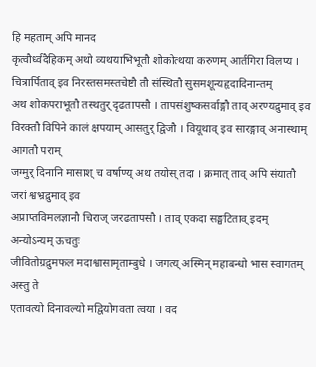हि महताम् अपि मानद
कृत्वौर्ध्वदैहिकम् अथो व्यथयाभिभूतौ शोकोत्थया करुणम् आर्तगिरा विलप्य । चित्रार्पिताव् इव निरस्तसमस्तचेष्टौ तौ संस्थितौ सुसमशून्यहृदादिनान्तम्
अथ शोकपराभूतौ तस्थतुर् दृढतापसौ । तापसंशुष्कसर्वाङ्गौ ताव् अरण्यद्रुमाव् इव
विरक्तौ विपिने कालं क्षपयाम् आसतुर् द्विजौ । वियूथाव् इव सारङ्गाव् अनास्थाम् आगतौ पराम्
जग्मुर् दिनानि मासाश् च वर्षाण्य् अथ तयोस् तदा । क्रमात् ताव् अपि संयातौ जरां श्वभ्रद्रुमाव् इव
अप्राप्तविमलज्ञानौ चिराज् जरढतापसौ । ताव् एकदा सङ्घटिताव् इदम् अन्योऽन्यम् ऊचतुः
जीवितोग्रद्रुमफल मदाश्वासामृताम्बुधे । जगत्य् अस्मिन् महाबन्धो भास स्वागतम् अस्तु ते
एतावत्यो दिनावल्यो मद्वियोगवता त्वया । वद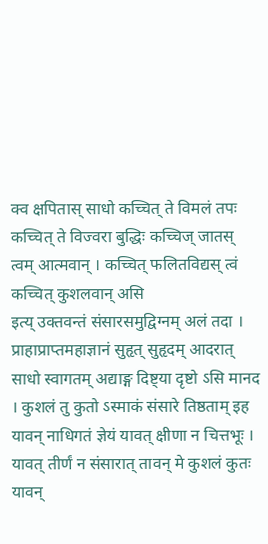क्व क्षपितास् साधो कच्चित् ते विमलं तपः
कच्चित् ते विज्वरा बुद्धिः कच्चिज् जातस् त्वम् आत्मवान् । कच्चित् फलितविद्यस् त्वं कच्चित् कुशलवान् असि
इत्य् उक्तवन्तं संसारसमुद्विग्नम् अलं तदा । प्राहाप्राप्तमहाज्ञानं सुहृत् सुहृदम् आदरात्
साधो स्वागतम् अद्याङ्ग दिष्ट्या दृष्टो ऽसि मानद । कुशलं तु कुतो ऽस्माकं संसारे तिष्ठताम् इह
यावन् नाधिगतं ज्ञेयं यावत् क्षीणा न चित्तभूः । यावत् तीर्णं न संसारात् तावन् मे कुशलं कुतः
यावन्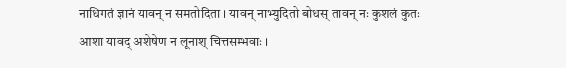नाधिगतं ज्ञानं यावन् न समतोदिता । यावन् नाभ्युदितो बोधस् तावन् नः कुशलं कुतः
आशा यावद् अशेषेण न लूनाश् चित्तसम्भवाः ।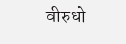वीरुधो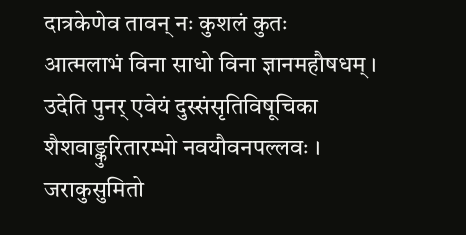दात्रकेणेव तावन् नः कुशलं कुतः
आत्मलाभं विना साधो विना ज्ञानमहौषधम् । उदेति पुनर् एवेयं दुस्संसृतिविषूचिका
शैशवाङ्कुरितारम्भो नवयौवनपल्लवः । जराकुसुमितो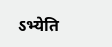ऽभ्येति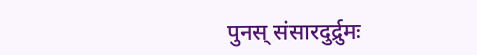पुनस् संसारदुर्द्रुमः